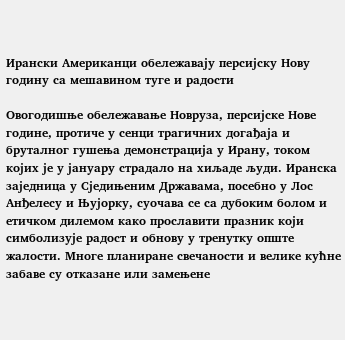Ирански Американци обележавају персијску Нову годину са мешавином туге и радости

Овогодишње обележавање Новруза, персијске Нове године, протиче у сенци трагичних догађаја и бруталног гушења демонстрација у Ирану, током којих је у јануару страдало на хиљаде људи. Иранска заједница у Сједињеним Државама, посебно у Лос Анђелесу и Њујорку, суочава се са дубоким болом и етичком дилемом како прославити празник који симболизује радост и обнову у тренутку опште жалости. Многе планиране свечаности и велике кућне забаве су отказане или замењене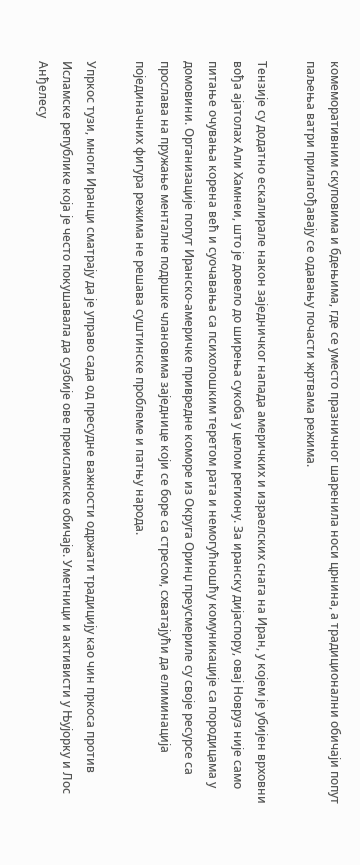комеморативним скуповима и бдењима, где се уместо празничног шаренила носи црнина, а традиционални обичаји попут паљења ватри прилагођавају се одавању почасти жртвама режима.

Тензије су додатно ескалирале након заједничког напада америчких и израелских снага на Иран, у којем је убијен врховни вођа ајатолах Али Хамнеи, што је довело до ширења сукоба у целом региону. За иранску дијаспору, овај Новруз није само питање очувања корена већ и суочавања са психолошким теретом рата и немогућношћу комуникације са породицама у домовини. Организације попут Иранско-америчке привредне коморе из Округа Оринџ преусмериле су своје ресурсе са прослава на пружање менталне подршке члановима заједнице који се боре са стресом, схватајући да елиминација појединачних фигура режима не решава суштинске проблеме и патњу народа.

Упркос тузи, многи Иранци сматрају да је управо сада од пресудне важности одржати традицију као чин пркоса против Исламске републике која је често покушавала да сузбије ове преисламске обичаје. Уметници и активисти у Њујорку и Лос Анђелесу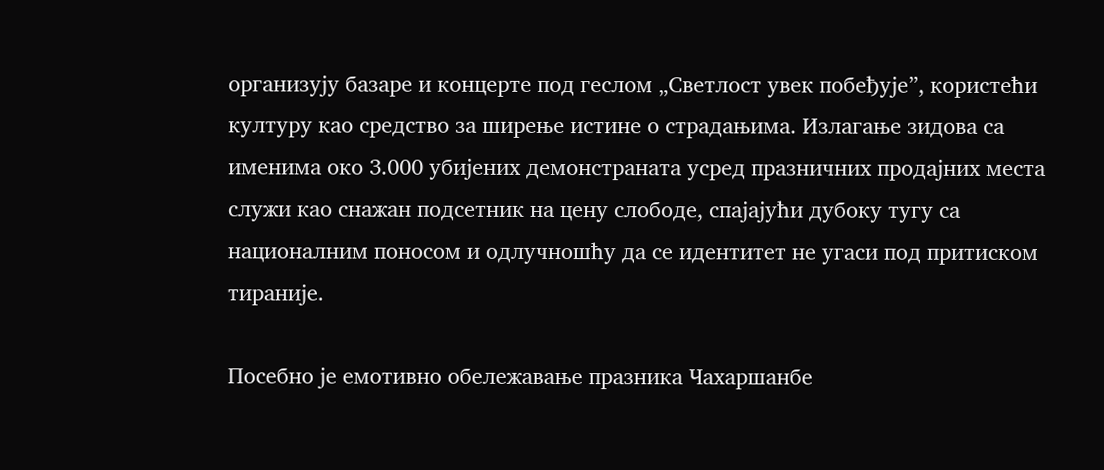организују базаре и концерте под геслом „Светлост увек побеђује”, користећи културу као средство за ширење истине о страдањима. Излагање зидова са именима око 3.000 убијених демонстраната усред празничних продајних места служи као снажан подсетник на цену слободе, спајајући дубоку тугу са националним поносом и одлучношћу да се идентитет не угаси под притиском тираније.

Посебно је емотивно обележавање празника Чахаршанбе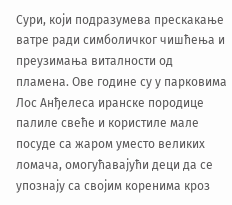Сури, који подразумева прескакање ватре ради симболичког чишћења и преузимања виталности од пламена. Ове године су у парковима Лос Анђелеса иранске породице палиле свеће и користиле мале посуде са жарoм уместо великих ломача, омогућавајући деци да се упознају са својим коренима кроз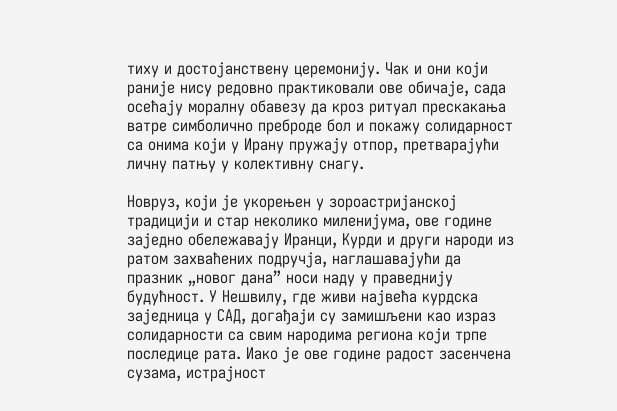тиху и достојанствену церемонију. Чак и они који раније нису редовно практиковали ове обичаје, сада осећају моралну обавезу да кроз ритуал прескакања ватре симболично преброде бол и покажу солидарност са онима који у Ирану пружају отпор, претварајући личну патњу у колективну снагу.

Новруз, који је укорењен у зороастријанској традицији и стар неколико миленијума, ове године заједно обележавају Иранци, Курди и други народи из ратом захваћених подручја, наглашавајући да празник „новог дана” носи наду у праведнију будућност. У Нешвилу, где живи највећа курдска заједница у САД, догађаји су замишљени као израз солидарности са свим народима региона који трпе последице рата. Иако је ове године радост засенчена сузама, истрајност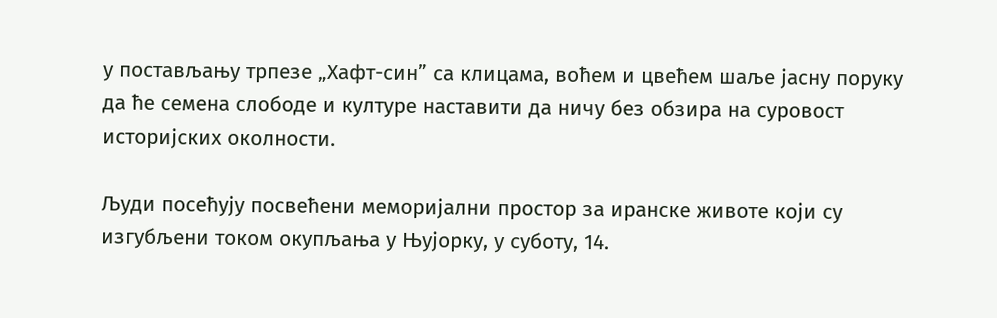у постављању трпезе „Хафт-син” са клицама, воћем и цвећем шаље јасну поруку да ће семена слободе и културе наставити да ничу без обзира на суровост историјских околности.

Људи посећују посвећени меморијални простор за иранске животе који су изгубљени током окупљања у Њујорку, у суботу, 14.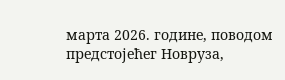марта 2026. године, поводом предстојећег Новруза,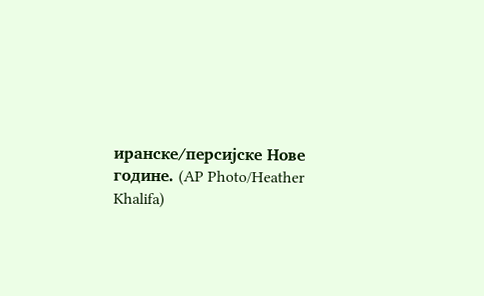иранске/персијске Нове године. (AP Photo/Heather Khalifa)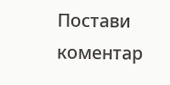Постави коментар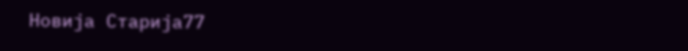Новија Старијa77